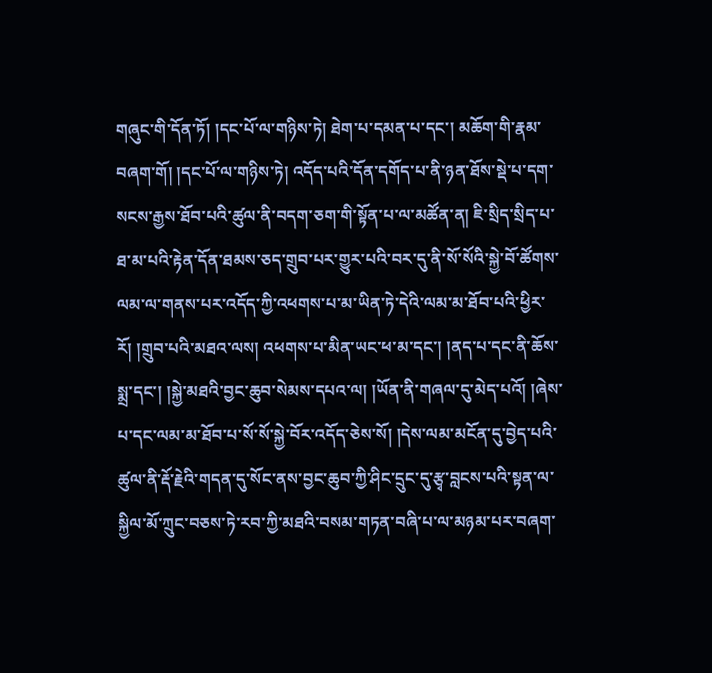གཞུང་གི་དོན་ཏོ། །དང་པོ་ལ་གཉིས་ཏེ། ཐེག་པ་དམན་པ་དང་། མཆོག་གི་རྣམ་བཞག་གོ། །དང་པོ་ལ་གཉིས་ཏེ། འདོད་པའི་དོན་དགོད་པ་ནི་ཉན་ཐོས་སྡེ་པ་དག་སངས་རྒྱས་ཐོབ་པའི་ཚུལ་ནི་བདག་ཅག་གི་སྟོན་པ་ལ་མཚོན་ན། ཇི་སྲིད་སྲིད་པ་ཐ་མ་པའི་རྟེན་དོན་ཐམས་ཅད་གྲུབ་པར་གྱུར་པའི་བར་དུ་ནི་སོ་སོའི་སྐྱེ་བོ་ཚོགས་ལམ་ལ་གནས་པར་འདོད་ཀྱི་འཕགས་པ་མ་ཡིན་ཏེ་དེའི་ལམ་མ་ཐོབ་པའི་ཕྱིར་རོ། །གྲུབ་པའི་མཐའ་ལས། འཕགས་པ་མིན་ཡང་ཕ་མ་དང་། །ནད་པ་དང་ནི་ཆོས་སྨྲ་དང་། །སྐྱེ་མཐའི་བྱང་ཆུབ་སེམས་དཔའ་ལ། །ཡོན་ནི་གཞལ་དུ་མེད་པའོ། །ཞེས་པ་དང་ལམ་མ་ཐོབ་པ་སོ་སོ་སྐྱེ་བོར་འདོད་ཅེས་སོ། །དེས་ལམ་མངོན་དུ་བྱེད་པའི་ཚུལ་ནི་རྡོ་རྗེའི་གདན་དུ་སོང་ནས་བྱང་ཆུབ་ཀྱི་ཤིང་དྲུང་དུ་རྩྭ་བླངས་པའི་སྟན་ལ་སྐྱིལ་མོ་ཀྲུང་བཅས་ཏེ་རབ་ཀྱི་མཐའི་བསམ་གཏན་བཞི་པ་ལ་མཉམ་པར་བཞག་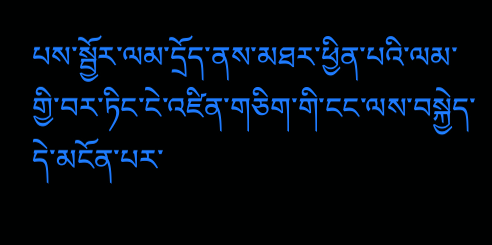པས་སྦྱོར་ལམ་དྲོད་ནས་མཐར་ཕྱིན་པའི་ལམ་གྱི་བར་ཏིང་ངེ་འཛིན་གཅིག་གི་ངང་ལས་བསྐྱེད་དེ་མངོན་པར་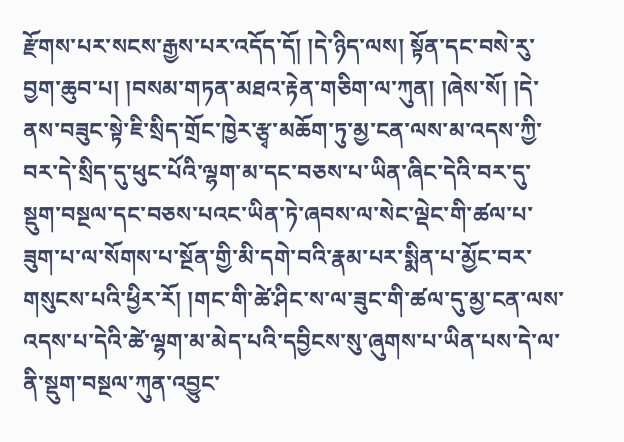རྫོགས་པར་སངས་རྒྱས་པར་འདོད་དོ། །དེ་ཉིད་ལས། སྟོན་དང་བསེ་རུ་བྱག་ཆུབ་པ། །བསམ་གཏན་མཐའ་རྟེན་གཅིག་ལ་ཀུན། །ཞེས་སོ། །དེ་ནས་བཟུང་སྟེ་ཇི་སྲིད་གྲོང་ཁྱེར་རྩྭ་མཆོག་ཏུ་མྱ་ངན་ལས་མ་འདས་ཀྱི་བར་དེ་སྲིད་དུ་ཕུང་པོའི་ལྷག་མ་དང་བཅས་པ་ཡིན་ཞིང་དེའི་བར་དུ་སྡུག་བསྔལ་དང་བཅས་པའང་ཡིན་ཏེ་ཞབས་ལ་སེང་ལྡེང་གི་ཚལ་པ་ཟུག་པ་ལ་སོགས་པ་སྔོན་གྱི་མི་དགེ་བའི་རྣམ་པར་སྨིན་པ་མྱོང་བར་གསུངས་པའི་ཕྱིར་རོ། །གང་གི་ཚེ་ཤིང་ས་ལ་ཟུང་གི་ཚལ་དུ་མྱ་ངན་ལས་འདས་པ་དེའི་ཚེ་ལྷག་མ་མེད་པའི་དབྱིངས་སུ་ཞུགས་པ་ཡིན་པས་དེ་ལ་ནི་སྡུག་བསྔལ་ཀུན་འབྱུང་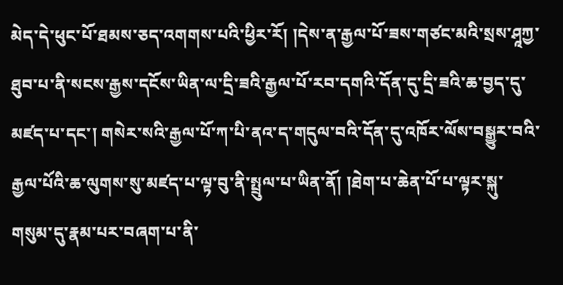མེད་དེ་ཕུང་པོ་ཐམས་ཅད་འགགས་པའི་ཕྱིར་རོ། །དེས་ན་རྒྱལ་པོ་ཟས་གཙང་མའི་སྲས་ཤཱཀྱ་ཐུབ་པ་ནི་སངས་རྒྱས་དངོས་ཡིན་ལ་དྲི་ཟའི་རྒྱལ་པོ་རབ་དགའི་དོན་དུ་དྲི་ཟའི་ཆ་བྱད་དུ་མཛད་པ་དང་། གསེར་སའི་རྒྱལ་པོ་ཀ་པི་ནའ་ད་གདུལ་བའི་དོན་དུ་འཁོར་ལོས་བསྒྱུར་བའི་རྒྱལ་པོའི་ཆ་ལུགས་སུ་མཛད་པ་ལྟ་བུ་ནི་སྤྲུལ་པ་ཡིན་ནོ། །ཐེག་པ་ཆེན་པོ་པ་ལྟར་སྐུ་གསུམ་དུ་རྣམ་པར་བཞག་པ་ནི་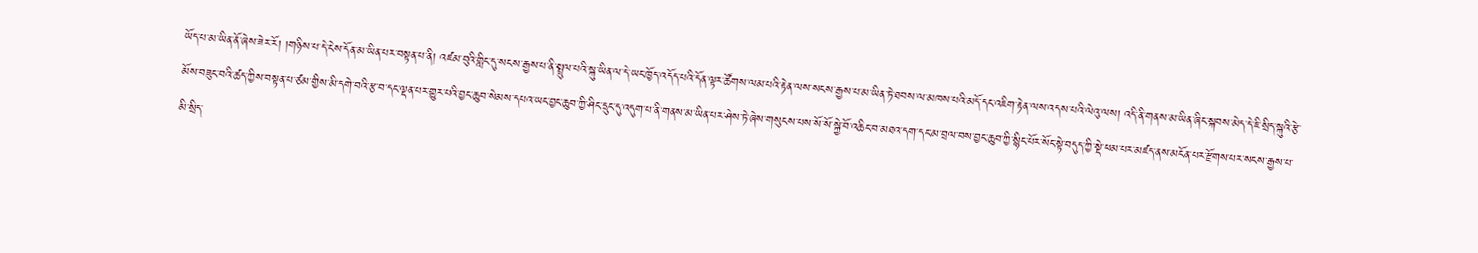ཡོད་པ་མ་ཡིན་ནོ་ཞེས་ཟེར་རོ། །གཉིས་པ་དེ་ངེས་དོན་མ་ཡིན་པར་བསྟན་པ་ནི། འཛམ་བུའི་གླིང་དུ་སངས་རྒྱས་པ་ནི་སྤྲུལ་པའི་སྐུ་ཡིན་ལ་དེ་ཡང་ཁྱོད་འདོད་པའི་དོན་ལྟར་ཚོགས་ལམ་པའི་རྟེན་ལས་སངས་རྒྱས་པ་མ་ཡིན་ཏེ་ཐབས་ལ་མཁས་པའི་མདོ་དང་འཇིག་རྟེན་ལས་འདས་པའི་ལེའུ་ལས། འདི་ནི་གནས་མ་ཡིན་ཞིང་སྐབས་མེད་དེ་ཇི་སྲིད་སྐུའི་རྩེ་མོས་བཟུང་བའི་ཚད་ཀྱིས་བསྟན་པ་ཙམ་གྱིས་མི་དགེ་བའི་རྩ་བ་དང་ལྡན་པར་གྱུར་པའི་བྱང་ཆུབ་སེམས་དཔའ་ཡང་བྱང་ཆུབ་ཀྱི་ཤིང་དྲུང་དུ་འདུག་པ་ནི་གནས་མ་ཡིན་པར་ཤེས་ཏེ་ཞེས་གསུངས་པས་སོ་སོ་སྐྱེ་བོ་འཆིང་བ་མཐའ་དག་དང་མ་བྲལ་བས་བྱང་ཆུབ་ཀྱི་སྙིང་པོར་སོང་སྟེ་བདུད་ཀྱི་སྡེ་ཕམ་པར་མཛད་ནས་མངོན་པར་རྫོགས་པར་སངས་རྒྱས་པ་མི་སྲིད་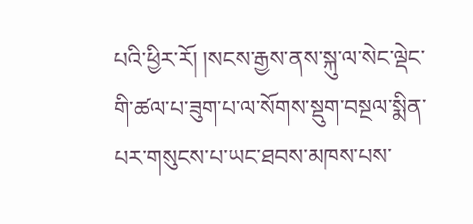པའི་ཕྱིར་རོ། །སངས་རྒྱས་ནས་སྐུ་ལ་སེང་ལྡེང་གི་ཚལ་པ་ཟུག་པ་ལ་སོགས་སྡུག་བསྔལ་སྨིན་པར་གསུངས་པ་ཡང་ཐབས་མཁས་པས་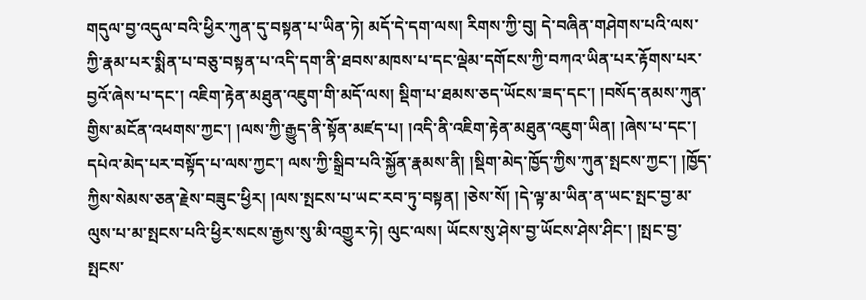གདུལ་བྱ་འདུལ་བའི་ཕྱིར་ཀུན་དུ་བསྟན་པ་ཡིན་ཏེ། མདོ་དེ་དག་ལས། རིགས་ཀྱི་བུ། དེ་བཞིན་གཤེགས་པའི་ལས་ཀྱི་རྣམ་པར་སྨིན་པ་བཅུ་བསྟན་པ་འདི་དག་ནི་ཐབས་མཁས་པ་དང་ལྡེམ་དགོངས་ཀྱི་བཀའ་ཡིན་པར་རྟོགས་པར་བྱའོ་ཞེས་པ་དང་། འཇིག་རྟེན་མཐུན་འཇུག་གི་མདོ་ལས། སྡིག་པ་ཐམས་ཅད་ཡོངས་ཟད་དང་། །བསོད་ནམས་ཀུན་གྱིས་མངོན་འཕགས་ཀྱང་། །ལས་ཀྱི་རྒྱུད་ནི་སྟོན་མཛད་པ། །འདི་ནི་འཇིག་རྟེན་མཐུན་འཇུག་ཡིན། །ཞེས་པ་དང་། དཔེའ་མེད་པར་བསྟོད་པ་ལས་ཀྱང་། ལས་ཀྱི་སྒྲིབ་པའི་སྐྱོན་རྣམས་ནི། །སྡིག་མེད་ཁྱོད་ཀྱིས་ཀུན་སྤངས་ཀྱང་། །ཁྱོད་ཀྱིས་སེམས་ཅན་རྗེས་བཟུང་ཕྱིར། །ལས་སྤངས་པ་ཡང་རབ་ཏུ་བསྟན། །ཅེས་སོ། །དེ་ལྟ་མ་ཡིན་ན་ཡང་སྤང་བྱ་མ་ལུས་པ་མ་སྤངས་པའི་ཕྱིར་སངས་རྒྱས་སུ་མི་འགྱུར་ཏེ། ལུང་ལས། ཡོངས་སུ་ཤེས་བྱ་ཡོངས་ཤེས་ཤིང་། །སྤང་བྱ་སྤངས་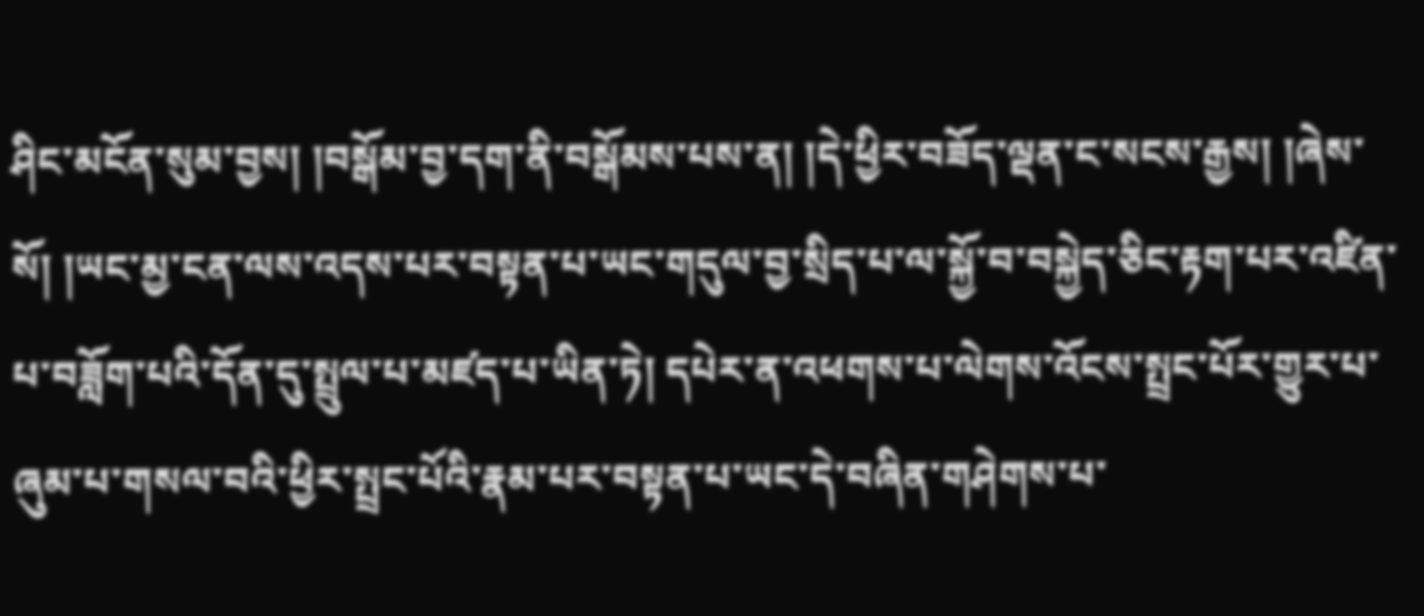ཤིང་མངོན་སུམ་བྱས། །བསྒོམ་བྱ་དག་ནི་བསྒོམས་པས་ན། །དེ་ཕྱིར་བཟོད་ལྡན་ང་སངས་རྒྱས། །ཞེས་སོ། །ཡང་མྱ་ངན་ལས་འདས་པར་བསྟན་པ་ཡང་གདུལ་བྱ་སྲིད་པ་ལ་སྐྱོ་བ་བསྐྱེད་ཅིང་རྟག་པར་འཛིན་པ་བཟློག་པའི་དོན་དུ་སྤྲུལ་པ་མཛད་པ་ཡིན་ཏེ། དཔེར་ན་འཕགས་པ་ལེགས་འོངས་སྤྲང་པོར་གྱུར་པ་ཞུམ་པ་གསལ་བའི་ཕྱིར་སྤྲང་པོའི་རྣམ་པར་བསྟན་པ་ཡང་དེ་བཞིན་གཤེགས་པ་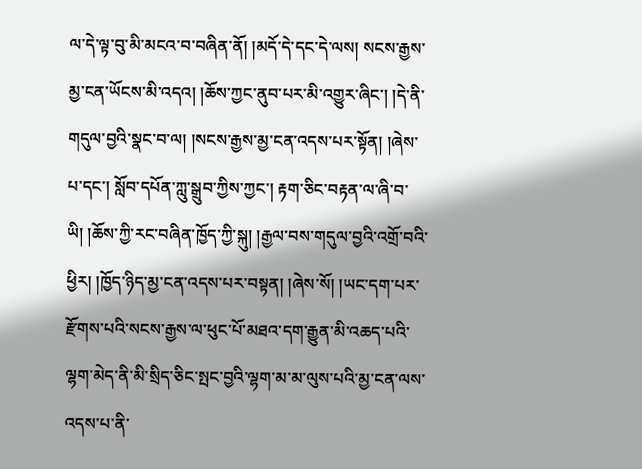ལ་དེ་ལྟ་བུ་མི་མངའ་བ་བཞིན་ནོ། །མདོ་དེ་དང་དེ་ལས། སངས་རྒྱས་མྱ་ངན་ཡོངས་མི་འདའ། །ཆོས་ཀྱང་ནུབ་པར་མི་འགྱུར་ཞིང་། །དེ་ནི་གདུལ་བྱའི་སྣང་བ་ལ། །སངས་རྒྱས་མྱ་ངན་འདས་པར་སྟོན། །ཞེས་པ་དང་། སློབ་དཔོན་ཀླུ་སྒྲུབ་ཀྱིས་ཀྱང་། རྟག་ཅིང་བརྟན་ལ་ཞི་བ་ཡི། །ཆོས་ཀྱི་རང་བཞིན་ཁྱོད་ཀྱི་སྐུ། །རྒྱལ་བས་གདུལ་བྱའི་འགྲོ་བའི་ཕྱིར། །ཁྱོད་ཉིད་མྱ་ངན་འདས་པར་བསྟན། །ཞེས་སོ། །ཡང་དག་པར་རྫོགས་པའི་སངས་རྒྱས་ལ་ཕུང་པོ་མཐའ་དག་རྒྱུན་མི་འཆད་པའི་ལྷག་མེད་ནི་མི་སྲིད་ཅིང་སྤང་བྱའི་ལྷག་མ་མ་ལུས་པའི་མྱ་ངན་ལས་འདས་པ་ནི་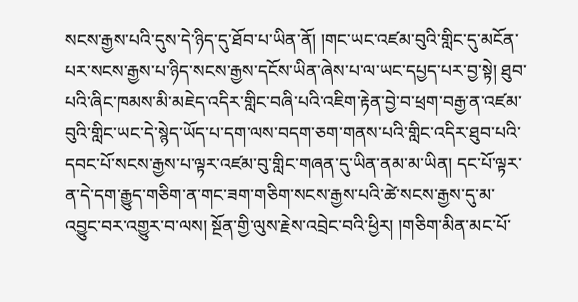སངས་རྒྱས་པའི་དུས་དེ་ཉིད་དུ་ཐོབ་པ་ཡིན་ནོ། །གང་ཡང་འཛམ་བུའི་གླིང་དུ་མངོན་པར་སངས་རྒྱས་པ་ཉིད་སངས་རྒྱས་དངོས་ཡིན་ཞེས་པ་ལ་ཡང་དཔྱད་པར་བྱ་སྟེ། ཐུབ་པའི་ཞིང་ཁམས་མི་མཇེད་འདིར་གླིང་བཞི་པའི་འཇིག་རྟེན་བྱེ་བ་ཕྲག་བརྒྱ་ན་འཛམ་བུའི་གླིང་ཡང་དེ་སྙེད་ཡོད་པ་དག་ལས་བདག་ཅག་གནས་པའི་གླིང་འདིར་ཐུབ་པའི་དབང་པོ་སངས་རྒྱས་པ་ལྟར་འཛམ་བུ་གླིང་གཞན་དུ་ཡིན་ནམ་མ་ཡིན། དང་པོ་ལྟར་ན་དེ་དག་རྒྱུད་གཅིག་ན་གང་ཟག་གཅིག་སངས་རྒྱས་པའི་ཚེ་སངས་རྒྱས་དུ་མ་འབྱུང་བར་འགྱུར་བ་ལས། སྔོན་གྱི་ལུས་རྗེས་འབྲེང་བའི་ཕྱིར། །གཅིག་མིན་མང་པོ་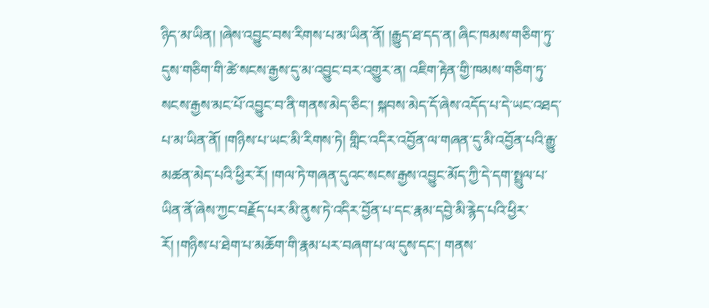ཉིད་མ་ཡིན། །ཞེས་འབྱུང་བས་རིགས་པ་མ་ཡིན་ནོ། །རྒྱུད་ཐ་དད་ན། ཞིང་ཁམས་གཅིག་ཏུ་དུས་གཅིག་གི་ཚེ་སངས་རྒྱས་དུ་མ་འབྱུང་བར་འགྱུར་ན། འཇིག་རྟེན་གྱི་ཁམས་གཅིག་ཏུ་སངས་རྒྱས་མང་པོ་འབྱུང་བ་ནི་གནས་མེད་ཅིང་། སྐབས་མེད་དོ་ཞེས་འདོད་པ་དེ་ཡང་འཐད་པ་མ་ཡིན་ནོ། །གཉིས་པ་ཡང་མི་རིགས་ཏེ། གླིང་འདིར་འབྱོན་ལ་གཞན་དུ་མི་འབྱོན་པའི་རྒྱུ་མཚན་མེད་པའི་ཕྱིར་རོ། །གལ་ཏེ་གཞན་དུའང་སངས་རྒྱས་འབྱུང་མོད་ཀྱི་དེ་དག་སྤྲུལ་པ་ཡིན་ནོ་ཞེས་ཀྱང་བརྗོད་པར་མི་ནུས་ཏེ་འདིར་བྱོན་པ་དང་རྣམ་དབྱེ་མི་རྙེད་པའི་ཕྱིར་རོ། །གཉིས་པ་ཐེག་པ་མཆོག་གི་རྣམ་པར་བཞག་པ་ལ་དུས་དང་། གནས་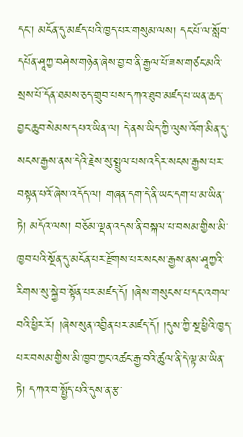དང་། མངོན་དུ་མཛད་པའི་ཁྱད་པར་གསུམ་ལས། དང་པོ་ལ་སློབ་དཔོན་ཤཱཀྱ་བཤེས་གཉེན་ཞེས་བྱ་བ་ནི་རྒྱལ་པོ་ཟས་གཙང་མའི་སྲས་པོ་དོན་ཐམས་ཅད་གྲུབ་པས་དཀའ་ཐུབ་མཛད་པ་ཡན་ཆད་བྱང་ཆུབ་སེམས་དཔའ་ཡིན་ལ། དེ་ནས་ཡིད་ཀྱི་ལུས་འོག་མིན་དུ་སངས་རྒྱས་ནས་དེའི་རྗེས་སུ་སྤྲུལ་པས་འདིར་སངས་རྒྱས་པར་བསྟན་པའོ་ཞེས་འདོད་ལ། གཞན་དག་དེ་ནི་ཡང་དག་པ་མ་ཡིན་ཏེ། མདོའ་ལས། བཅོམ་ལྡན་འདས་ནི་བསྐལ་པ་བསམ་གྱིས་མི་ཁྱབ་པའི་སྔོན་དུ་མངོན་པར་རྫོགས་པར་སངས་རྒྱས་ནས་ཤཱཀྱའི་རིགས་སུ་སྐྱེ་བ་སྟོན་པར་མཛད་དོ། །ཞེས་གསུངས་པ་དང་འགལ་བའི་ཕྱིར་རོ། །ཞེས་སུན་འབྱིན་པར་མཛད་དོ། །དུས་ཀྱི་སྔ་ཕྱིའི་ཁྱད་པར་བསམ་གྱིས་མི་ཁྱབ་ཀྱང་འཚང་རྒྱ་བའི་ཚུལ་ནི་དེ་ལྟ་མ་ཡིན་ཏེ། དཀའ་བ་སྤྱོད་པའི་དུས་ན་རྩ་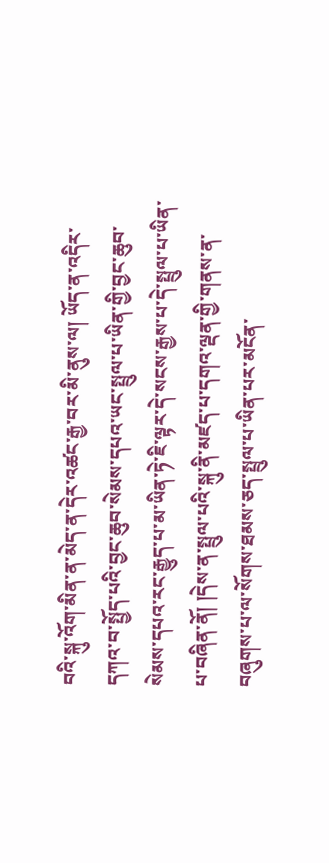བའི་སྐུ་འོག་མིན་ན་མེད་ན་དེར་འཚང་རྒྱ་བར་མི་ནུས་ལ། ཡོད་ན་འདིར་དཀའ་བ་སྤྱོད་པའི་བྱང་ཆུབ་སེམས་དཔའ་ཡང་སྤྲུལ་པ་ཡིན་གྱི་བྱང་ཆུབ་སེམས་དཔའ་རང་རྒྱུད་པ་མ་ཡིན་ཏེ་ཇི་ལྟར་དེ་སངས་རྒྱས་པ་དེ་སྤྲུལ་པ་ཡིན་པ་བཞིན་ནོ། །དེས་ན་སྤྲུལ་པའི་སྐུ་ནི་མཛད་པ་དགའ་ལྡན་གྱི་གནས་ན་བཞུགས་པ་ལ་སོགས་ཐམས་ཅད་སྤྲུལ་པ་ཡིན་པར་མངོན་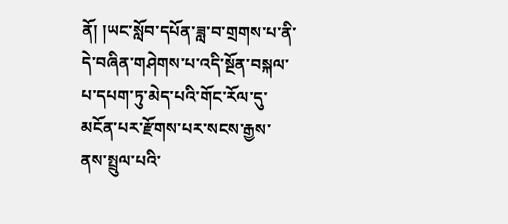ནོ། །ཡང་སློབ་དཔོན་ཟླ་བ་གྲགས་པ་ནི་དེ་བཞིན་གཤེགས་པ་འདི་སྔོན་བསྐལ་པ་དཔག་ཏུ་མེད་པའི་གོང་རོལ་དུ་མངོན་པར་རྫོགས་པར་སངས་རྒྱས་ནས་སྤྲུལ་པའི་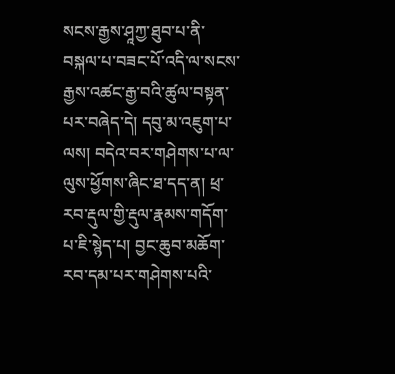སངས་རྒྱས་ཤཱཀྱ་ཐུབ་པ་ནི་བསྐལ་པ་བཟང་པོ་འདི་ལ་སངས་རྒྱས་འཚང་རྒྱ་བའི་ཚུལ་བསྟན་པར་བཞེད་དེ། དབུ་མ་འཇུག་པ་ལས། བདེའ་བར་གཤེགས་པ་ལ་ལུས་ཕྱོགས་ཞིང་ཐ་དད་ན། ཕྲ་རབ་རྡུལ་གྱི་རྡུལ་རྣམས་གདོག་པ་ཇི་སྙེད་པ། བྱང་ཆུབ་མཆོག་རབ་དམ་པར་གཤེགས་པའི་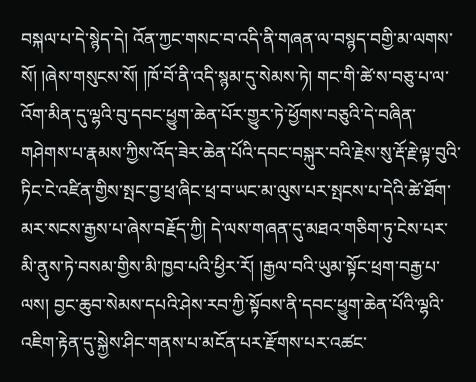བསྐལ་པ་དེ་སྙེད་དེ། འོན་ཀྱང་གསང་བ་འདི་ནི་གཞན་ལ་བསྙད་བགྱི་མ་ལགས་སོ། །ཞེས་གསུངས་སོ། །ཁོ་བོ་ནི་འདི་སྙམ་དུ་སེམས་ཏེ། གང་གི་ཚེ་ས་བཅུ་པ་ལ་འོག་མིན་དུ་ལྷའི་བུ་དབང་ཕྱུག་ཆེན་པོར་གྱུར་ཏེ་ཕྱོགས་བཅུའི་དེ་བཞིན་གཤེགས་པ་རྣམས་ཀྱིས་འོད་ཟེར་ཆེན་པོའི་དབང་བསྐུར་བའི་རྗེས་སུ་རྡོ་རྗེ་ལྟ་བུའི་ཏིང་ངེ་འཛིན་གྱིས་སྤང་བྱ་ཕྲ་ཞིང་ཕྲ་བ་ཡང་མ་ལུས་པར་སྤངས་པ་དེའི་ཚེ་ཐོག་མར་སངས་རྒྱས་པ་ཞེས་བརྗོད་ཀྱི། དེ་ལས་གཞན་དུ་མཐའ་གཅིག་ཏུ་ངེས་པར་མི་ནུས་ཏེ་བསམ་གྱིས་མི་ཁྱབ་པའི་ཕྱིར་རོ། །རྒྱལ་བའི་ཡུམ་སྟོང་ཕྲག་བརྒྱ་པ་ལས། བྱང་ཆུབ་སེམས་དཔའི་ཤེས་རབ་ཀྱི་སྟོབས་ནི་དབང་ཕྱུག་ཆེན་པོའི་ལྷའི་འཇིག་རྟེན་དུ་སྐྱེས་ཤིང་གནས་པ་མངོན་པར་རྫོགས་པར་འཚང་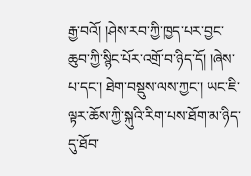རྒྱ་བའོ། །ཤེས་རབ་ཀྱི་ཁྱད་པར་བྱང་ཆུབ་ཀྱི་སྙིང་པོར་འགྲོ་བ་ཉིད་དོ། །ཞེས་པ་དང་། ཐེག་བསྡུས་ལས་ཀྱང་། ཡང་ཇི་ལྟར་ཆོས་ཀྱི་སྐུའི་རིག་པས་ཐོག་མ་ཉིད་དུ་ཐོབ་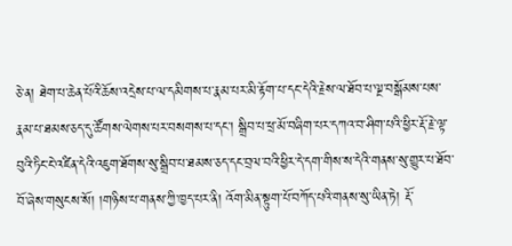ཅེ་ན། ཐེག་པ་ཆེན་པོའི་ཆོས་འདྲེས་པ་ལ་དམིགས་པ་རྣམ་པར་མི་རྟོག་པ་དང་དེའི་རྗེས་ལ་ཐོབ་པ་ལྔ་བསྒོམས་པས་རྣམ་པ་ཐམས་ཅད་དུ་ཚོགས་ལེགས་པར་བསགས་པ་དང་། སྒྲིབ་པ་ཕྲ་མོ་བཞིག་པར་དཀའ་བ་ཤིག་པའི་ཕྱིར་རྡོ་རྗེ་ལྟ་བུའི་ཏིང་ངེ་འཛིན་དེའི་འཇུག་ཐོགས་སུ་སྒྲིབ་པ་ཐམས་ཅད་དང་བྲལ་བའི་ཕྱིར་དེ་དག་གིས་ས་དེའི་གནས་སུ་གྱུར་པ་ཐོབ་བོ་ཞེས་གསུངས་སོ། །གཉིས་པ་གནས་ཀྱི་ཁྱད་པར་ནི། འོག་མིན་སྟུག་པོ་བཀོད་པའི་གནས་སུ་ཡིན་ཏེ། རྡོ་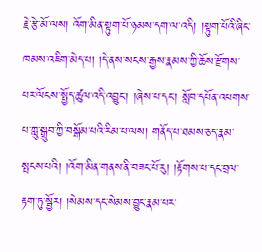རྗེ་རྩེ་མོ་ལས། འོག་མིན་སྟུག་པོ་ཉམས་དག་ལ་འདི། །སྟུག་པོའི་ཞིང་ཁམས་འཇིག་མེད་པ། །དེ་ནས་སངས་རྒྱས་རྣམས་ཀྱི་ཆོས་རྫོགས་པར་ལོངས་སྤྱོད་ཚུལ་འདི་འབྱུང་། །ཞེས་པ་དང་། སློབ་དཔོན་འཕགས་པ་ཀླུ་སྒྲུབ་ཀྱི་བསྒོམ་པའི་རིམ་པ་ལས། གནོད་པ་ཐམས་ཅད་རྣམ་སྤངས་པའི། །འོག་མིན་གནས་ནི་བཟང་པོ་རུ། །རྟོགས་པ་དང་བྲལ་རྟག་ཏུ་སྦྱོར། །སེམས་དང་སེམས་བྱུང་རྣམ་པར་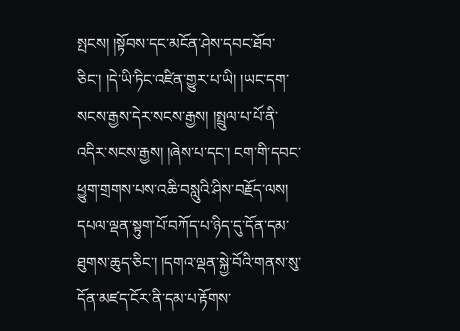སྤངས། །སྟོབས་དང་མངོན་ཤེས་དབང་ཐོབ་ཅིང་། །དེ་ཡི་ཏིང་འཛིན་གྱུར་པ་ཡི། །ཡང་དག་སངས་རྒྱས་དེར་སངས་རྒྱས། །སྤྲུལ་པ་པོ་ནི་འདིར་སངས་རྒྱས། །ཞེས་པ་དང་། ངག་གི་དབང་ཕྱུག་གྲགས་པས་འཆི་བསླུའི་ཤིས་བརྗོད་ལས། དཔལ་ལྡན་སྟུག་པོ་བཀོད་པ་ཉིད་དུ་དོན་དམ་ཐུགས་ཆུད་ཅིང་། །དགའ་ལྡན་སྐྱེ་བོའི་གནས་སུ་དོན་མཛད་ངོར་ནི་དམ་པ་རྟོགས་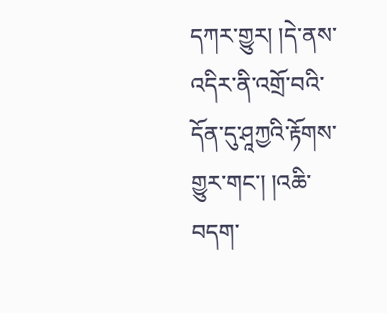དཀར་གྱུར། །དེ་ནས་འདིར་ནི་འགྲོ་བའི་དོན་དུ་ཤཱཀྱའི་རྟོགས་གྱུར་གང་། །འཆི་བདག་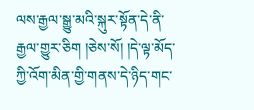ལས་རྒྱལ་སྒྱུ་མའི་སྐུར་སྟོན་དེ་ནི་རྒྱལ་གྱུར་ཅིག །ཅེས་སོ། །དེ་ལྟ་མོད་ཀྱི་འོག་མིན་གྱི་གནས་དེ་ཉིད་གང་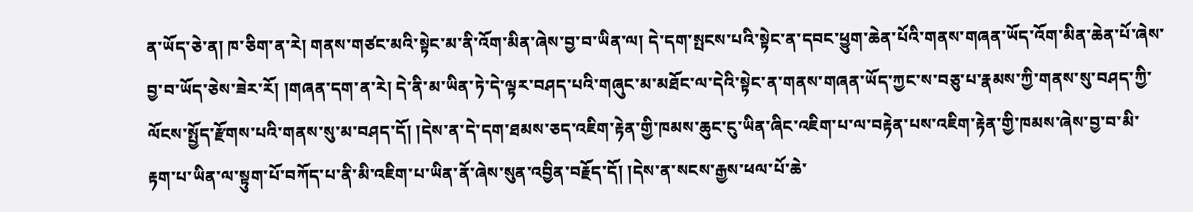ན་ཡོད་ཅེ་ན། ཁ་ཅིག་ན་རེ། གནས་གཙང་མའི་སྟེང་མ་ནི་འོག་མིན་ཞེས་བྱ་བ་ཡིན་ལ། དེ་དག་སྤངས་པའི་སྟེང་ན་དབང་ཕྱུག་ཆེན་པོའི་གནས་གཞན་ཡོད་འོག་མིན་ཆེན་པོ་ཞེས་བྱ་བ་ཡོད་ཅེས་ཟེར་རོ། །གཞན་དག་ན་རེ། དེ་ནི་མ་ཡིན་ཏེ་དེ་ལྟར་བཤད་པའི་གཞུང་མ་མཐོང་ལ་དེའི་སྟེང་ན་གནས་གཞན་ཡོད་ཀྱང་ས་བཅུ་པ་རྣམས་ཀྱི་གནས་སུ་བཤད་ཀྱི་ལོངས་སྤྱོད་རྫོགས་པའི་གནས་སུ་མ་བཤད་དོ། །དེས་ན་དེ་དག་ཐམས་ཅད་འཇིག་རྟེན་གྱི་ཁམས་ཆུང་ངུ་ཡིན་ཞིང་འཇིག་པ་ལ་བརྟེན་པས་འཇིག་རྟེན་གྱི་ཁམས་ཞེས་བྱ་བ་མི་རྟག་པ་ཡིན་ལ་སྟུག་པོ་བཀོད་པ་ནི་མི་འཇིག་པ་ཡིན་ནོ་ཞེས་སུན་འབྱིན་བརྗོད་དོ། །དེས་ན་སངས་རྒྱས་ཕལ་པོ་ཆེ་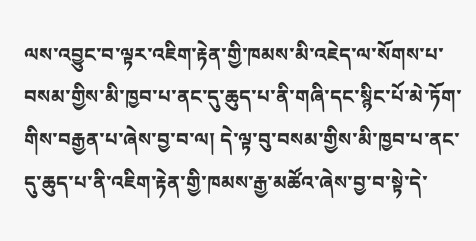ལས་འབྱུང་བ་ལྟར་འཇིག་རྟེན་གྱི་ཁམས་མི་འཇེད་ལ་སོགས་པ་བསམ་གྱིས་མི་ཁྱབ་པ་ནང་དུ་ཆུད་པ་ནི་གཞི་དང་སྙིང་པོ་མེ་ཏོག་གིས་བརྒྱན་པ་ཞེས་བྱ་བ་ལ། དེ་ལྟ་བུ་བསམ་གྱིས་མི་ཁྱབ་པ་ནང་དུ་ཆུད་པ་ནི་འཇིག་རྟེན་གྱི་ཁམས་རྒྱ་མཚོའ་ཞེས་བྱ་བ་སྟེ་དེ་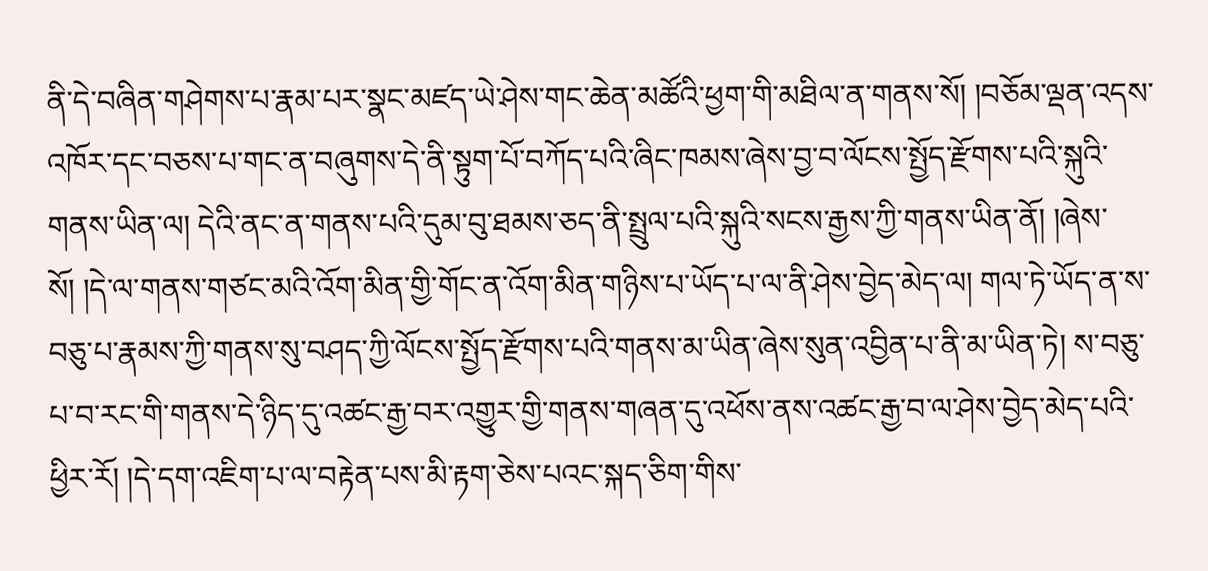ནི་དེ་བཞིན་གཤེགས་པ་རྣམ་པར་སྣང་མཛད་ཡེ་ཤེས་གང་ཆེན་མཚོའི་ཕྱག་གི་མཐིལ་ན་གནས་སོ། །བཅོམ་ལྡན་འདས་འཁོར་དང་བཅས་པ་གང་ན་བཞུགས་དེ་ནི་སྟུག་པོ་བཀོད་པའི་ཞིང་ཁམས་ཞེས་བྱ་བ་ལོངས་སྤྱོད་རྫོགས་པའི་སྐུའི་གནས་ཡིན་ལ། དེའི་ནང་ན་གནས་པའི་དུམ་བུ་ཐམས་ཅད་ནི་སྤྲུལ་པའི་སྐུའི་སངས་རྒྱས་ཀྱི་གནས་ཡིན་ནོ། །ཞེས་སོ། །དེ་ལ་གནས་གཙང་མའི་འོག་མིན་གྱི་གོང་ན་འོག་མིན་གཉིས་པ་ཡོད་པ་ལ་ནི་ཤེས་བྱེད་མེད་ལ། གལ་ཏེ་ཡོད་ན་ས་བཅུ་པ་རྣམས་ཀྱི་གནས་སུ་བཤད་ཀྱི་ལོངས་སྤྱོད་རྫོགས་པའི་གནས་མ་ཡིན་ཞེས་སུན་འབྱིན་པ་ནི་མ་ཡིན་ཏེ། ས་བཅུ་པ་བ་རང་གི་གནས་དེ་ཉིད་དུ་འཚང་རྒྱ་བར་འགྱུར་གྱི་གནས་གཞན་དུ་འཕོས་ནས་འཚང་རྒྱ་བ་ལ་ཤེས་བྱེད་མེད་པའི་ཕྱིར་རོ། །དེ་དག་འཇིག་པ་ལ་བརྟེན་པས་མི་རྟག་ཅེས་པའང་སྐད་ཅིག་གིས་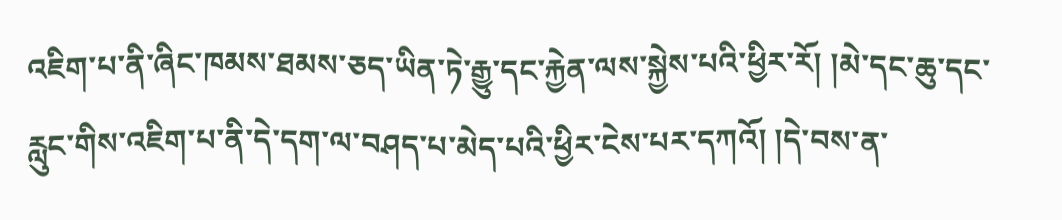འཇིག་པ་ནི་ཞིང་ཁམས་ཐམས་ཅད་ཡིན་ཏེ་རྒྱུ་དང་རྐྱེན་ལས་སྐྱེས་པའི་ཕྱིར་རོ། །མེ་དང་ཆུ་དང་རླུང་གིས་འཇིག་པ་ནི་དེ་དག་ལ་བཤད་པ་མེད་པའི་ཕྱིར་ངེས་པར་དཀའོ། །དེ་བས་ན་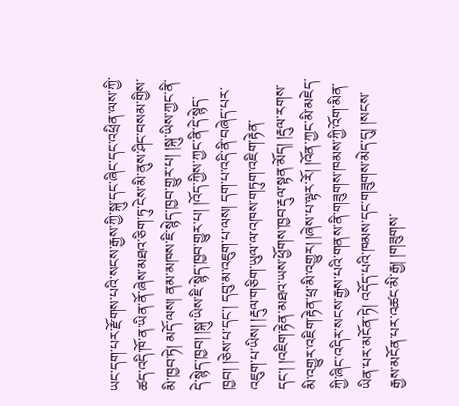ཡང་དག་པར་རྫོགས་པའི་སངས་རྒྱས་ཀྱི་སྐུ་དང་ཞིང་དང་འཕྲིན་ལས་ཀྱི་ཚད་འདི་ཁོ་ན་ཡིན་ནོ་ཞེས་མཐའ་ཅིག་ཏུ་ངེས་མི་ནུས་ཤིང་བསམ་གྱིས་མི་ཁྱབ་ཏེ། མདོ་ལས། ནམ་མཁས་ཇི་སྙེད་ཁྱབ་གྱུར་པ། །སྐུ་ཡིས་ཀྱང་ནི་དེ་སྙེད་ཁྱབ། །སྐུ་ཡིས་ཇི་སྙེད་ཁྱབ་གྱུར་པ། །འོད་ཀྱིས་ཀྱང་ནི་དེ་སྙེད་ཁྱབ། །ཅེས་པ་དང་། དབུ་མ་འཇུག་པ་ལས། དག་པ་འདི་ནི་བཞེད་པར་འཇུག་པ་ཡིས། །རྡུལ་གཅིག་ཡུལ་ལ་འཁས་གཏུག་འཇིག་རྟེན་དང་། །འཇིག་རྟེན་མཐའ་ཡས་ཕྱོགས་ཁྱབ་རྡུལ་སྟན་མོད། །རྡུལ་རགས་མི་འགྱུར་འཇིག་རྟེན་ཕྲ་མི་འགྱུར། །ཞེས་པ་ལྟར་རོ། །འོན་ཀྱང་མི་མཇེད་ཀྱི་ཞིང་འདིར་སངས་རྒྱས་པའི་གནས་ནི་གཟུགས་ཁམས་ཀྱི་འོག་མིན་ཡིན་པར་མངོན་ཏེ། འདོད་པའི་ཁམས་དང་གཟུགས་མེད་དུ། །སངས་རྒྱས་མངོན་པར་འཚང་མི་རྒྱ། །གཟུགས་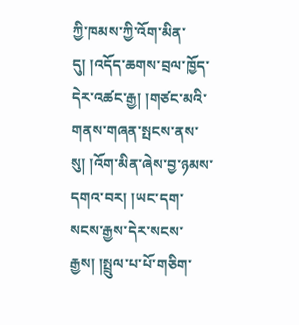ཀྱི་ཁམས་ཀྱི་འོག་མིན་དུ། །འདོད་ཆགས་བྲལ་ཁྱོད་དེར་འཚང་རྒྱ། །གཙང་མའི་གནས་གཞན་སྤངས་ནས་སུ། །འོག་མིན་ཞེས་བྱ་ཉམས་དགའ་བར། །ཡང་དག་སངས་རྒྱས་དེར་སངས་རྒྱས། །སྤྲུལ་པ་པོ་གཅིག་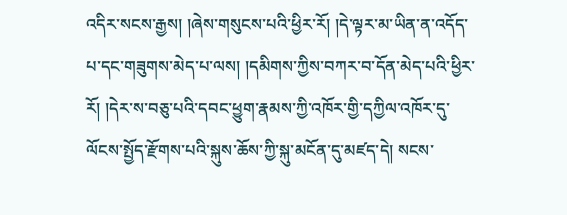འདིར་སངས་རྒྱས། །ཞེས་གསུངས་པའི་ཕྱིར་རོ། །དེ་ལྟར་མ་ཡིན་ན་འདོད་པ་དང་གཟུགས་མེད་པ་ལས། །དམིགས་ཀྱིས་བཀར་བ་དོན་མེད་པའི་ཕྱིར་རོ། །དེར་ས་བཅུ་པའི་དབང་ཕྱུག་རྣམས་ཀྱི་འཁོར་གྱི་དཀྱིལ་འཁོར་དུ་ལོངས་སྤྱོད་རྫོགས་པའི་སྐུས་ཆོས་ཀྱི་སྐུ་མངོན་དུ་མཛད་དེ། སངས་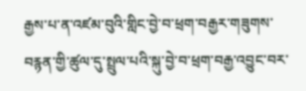རྒྱས་པ་ན་འཛམ་བུའི་གླིང་བྱེ་བ་ཕྲག་བརྒྱར་གཟུགས་བརྙན་གྱི་ཚུལ་དུ་སྤྲུལ་པའི་སྐུ་བྱེ་བ་ཕྲག་བརྒྱ་འབྱུང་བར་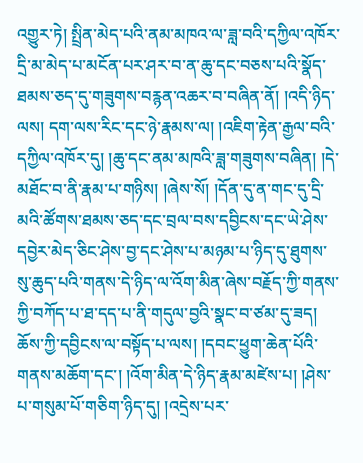འགྱུར་ཏེ། སྤྲིན་མེད་པའི་ནམ་མཁའ་ལ་ཟླ་བའི་དཀྱིལ་འཁོར་དྲི་མ་མེད་པ་མངོན་པར་ཤར་བ་ན་ཆུ་དང་བཅས་པའི་སྣོད་ཐམས་ཅད་དུ་གཟུགས་བརྙན་འཆར་བ་བཞིན་ནོ། །འདི་ཉིད་ལས། དག་ལས་རིང་དང་ཉེ་རྣམས་ལ། །འཇིག་རྟེན་རྒྱལ་བའི་དཀྱིལ་འཁོར་དུ། །ཆུ་དང་ནམ་མཁའི་ཟླ་གཟུགས་བཞིན། །དེ་མཐོང་བ་ནི་རྣམ་པ་གཉིས། །ཞེས་སོ། །དོན་དུ་ན་གང་དུ་དྲི་མའི་ཚོགས་ཐམས་ཅད་དང་བྲལ་བས་དབྱིངས་དང་ཡེ་ཤེས་དབྱེར་མེད་ཅིང་ཤེས་བྱ་དང་ཤེས་པ་མཉམ་པ་ཉིད་དུ་ཐུགས་སུ་ཆུད་པའི་གནས་དེ་ཉིད་ལ་འོག་མིན་ཞེས་བརྗོད་ཀྱི་གནས་ཀྱི་བཀོད་པ་ཐ་དད་པ་ནི་གདུལ་བྱའི་སྣང་བ་ཙམ་དུ་ཟད། ཆོས་ཀྱི་དབྱིངས་ལ་བསྟོད་པ་ལས། །དབང་ཕྱུག་ཆེན་པོའི་གནས་མཆོག་དང་། །འོག་མིན་དེ་ཉིད་རྣམ་མཛེས་པ། །ཤེས་པ་གསུམ་པོ་གཅིག་ཉིད་དུ། །འདྲེས་པར་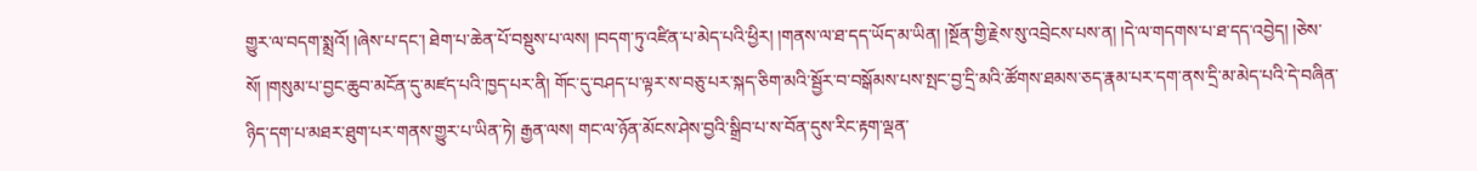གྱུར་ལ་བདག་སྨྲའོ། །ཞེས་པ་དང་། ཐེག་པ་ཆེན་པོ་བསྡུས་པ་ལས། །བདག་ཏུ་འཛིན་པ་མེད་པའི་ཕྱིར། །གནས་ལ་ཐ་དད་ཡོད་མ་ཡིན། །སྔོན་གྱི་རྗེས་སུ་འབྲེངས་པས་ན། །དེ་ལ་གདགས་པ་ཐ་དད་འབྱེད། །ཅེས་སོ། །གསུམ་པ་བྱང་ཆུབ་མངོན་དུ་མཛད་པའི་ཁྱད་པར་ནི། གོང་དུ་བཤད་པ་ལྟར་ས་བཅུ་པར་སྐད་ཅིག་མའི་སྦྱོར་བ་བསྒོམས་པས་སྤང་བྱ་དྲི་མའི་ཚོགས་ཐམས་ཅད་རྣམ་པར་དག་ནས་དྲི་མ་མེད་པའི་དེ་བཞིན་ཉིད་དག་པ་མཐར་ཐུག་པར་གནས་གྱུར་པ་ཡིན་ཏེ། རྒྱན་ལས། གང་ལ་ཉོན་མོངས་ཤེས་བྱའི་སྒྲིབ་པ་ས་བོན་དུས་རིང་རྟག་ལྡན་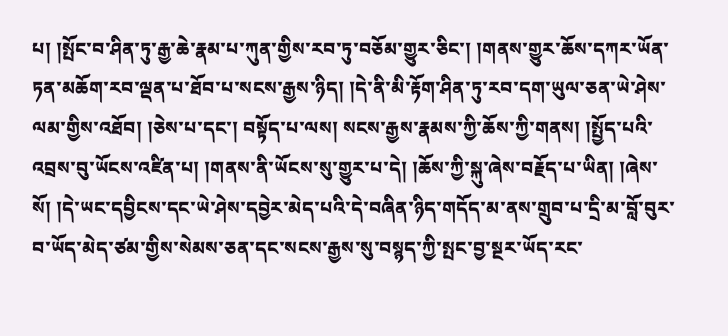པ། །སྤོང་བ་ཤིན་ཏུ་རྒྱ་ཆེ་རྣམ་པ་ཀུན་གྱིས་རབ་ཏུ་བཅོམ་གྱུར་ཅིང་། །གནས་གྱུར་ཆོས་དཀར་ཡོན་ཏན་མཆོག་རབ་ལྡན་པ་ཐོབ་པ་སངས་རྒྱས་ཉིད། །དེ་ནི་མི་རྟོག་ཤིན་ཏུ་རབ་དག་ཡུལ་ཅན་ཡེ་ཤེས་ལམ་གྱིས་འཐོབ། །ཅེས་པ་དང་། བསྟོད་པ་ལས། སངས་རྒྱས་རྣམས་ཀྱི་ཆོས་ཀྱི་གནས། །སྤྱོད་པའི་འབྲས་བུ་ཡོངས་འཛིན་པ། །གནས་ནི་ཡོངས་སུ་གྱུར་པ་དེ། །ཆོས་ཀྱི་སྐུ་ཞེས་བརྗོད་པ་ཡིན། །ཞེས་སོ། །དེ་ཡང་དབྱིངས་དང་ཡེ་ཤེས་དབྱེར་མེད་པའི་དེ་བཞིན་ཉིད་གདོད་མ་ནས་གྲུབ་པ་དྲི་མ་བློ་བུར་བ་ཡོད་མེད་ཙམ་གྱིས་སེམས་ཅན་དང་སངས་རྒྱས་སུ་བསྙད་ཀྱི་སྤང་བྱ་སྔར་ཡོད་རང་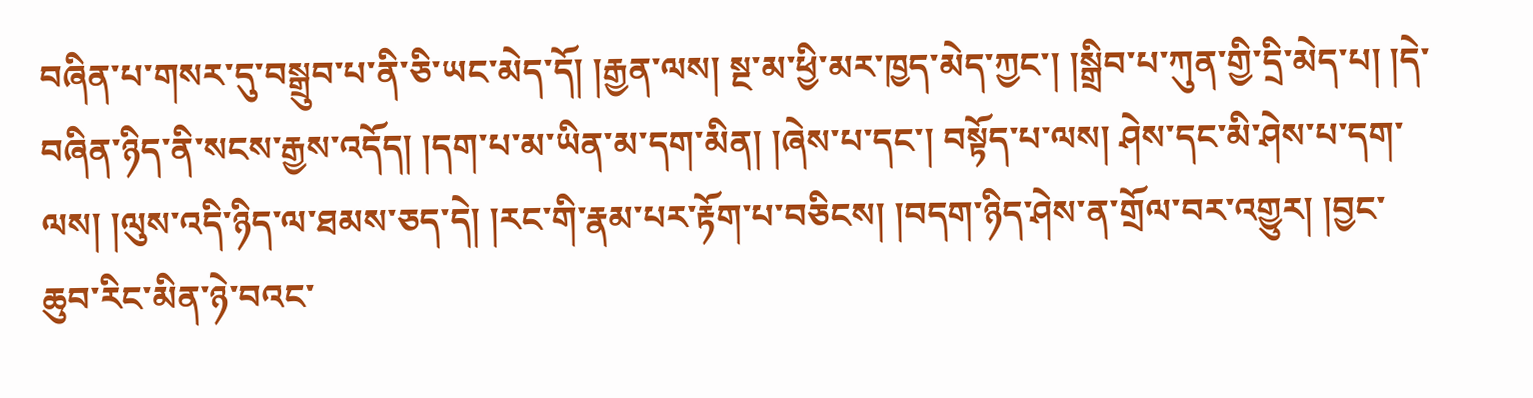བཞིན་པ་གསར་དུ་བསྒྲུབ་པ་ནི་ཅི་ཡང་མེད་དོ། །རྒྱན་ལས། སྔ་མ་ཕྱི་མར་ཁྱད་མེད་ཀྱང་། །སྒྲིབ་པ་ཀུན་གྱི་དྲི་མེད་པ། །དེ་བཞིན་ཉིད་ནི་སངས་རྒྱས་འདོད། །དག་པ་མ་ཡིན་མ་དག་མིན། །ཞེས་པ་དང་། བསྟོད་པ་ལས། ཤེས་དང་མི་ཤེས་པ་དག་ལས། །ལུས་འདི་ཉིད་ལ་ཐམས་ཅད་དེ། །རང་གི་རྣམ་པར་རྟོག་པ་བཅིངས། །བདག་ཉིད་ཤེས་ན་གྲོལ་བར་འགྱུར། །བྱང་ཆུབ་རིང་མིན་ཉེ་བའང་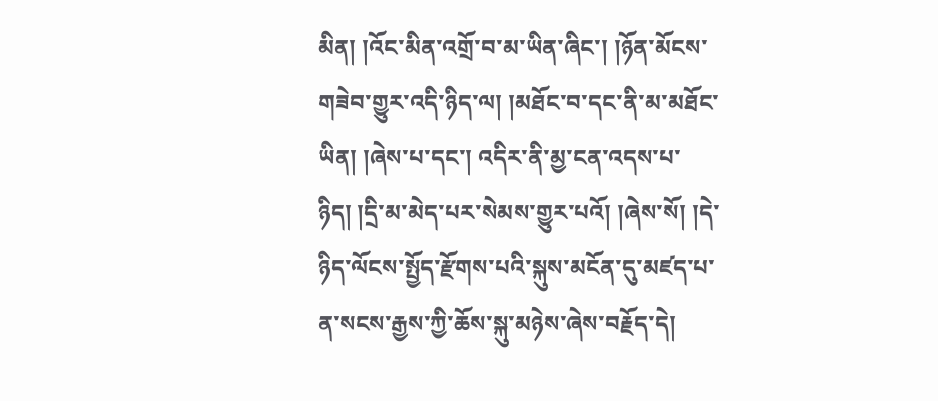མིན། །འོང་མིན་འགྲོ་བ་མ་ཡིན་ཞིང་། །ཉོན་མོངས་གཟེབ་གྱུར་འདི་ཉིད་ལ། །མཐོང་བ་དང་ནི་མ་མཐོང་ཡིན། །ཞེས་པ་དང་། འདིར་ནི་མྱ་ངན་འདས་པ་ཉིད། །དྲི་མ་མེད་པར་སེམས་གྱུར་པའོ། །ཞེས་སོ། །དེ་ཉིད་ལོངས་སྤྱོད་རྫོགས་པའི་སྐུས་མངོན་དུ་མཛད་པ་ན་སངས་རྒྱས་ཀྱི་ཆོས་སྐུ་མཉེས་ཞེས་བརྗོད་དེ།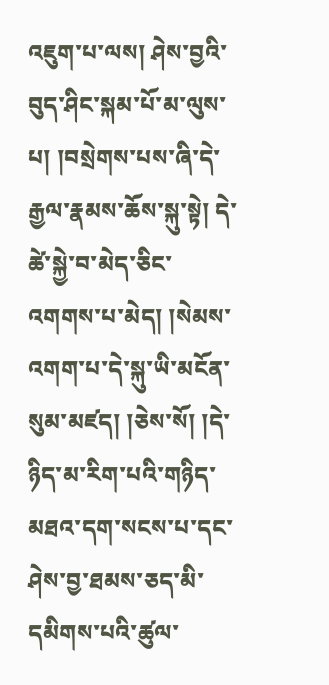འཇུག་པ་ལས། ཤེས་བྱའི་བུད་ཤིང་སྐམ་པོ་མ་ལུས་པ། །བསྲེགས་པས་ཞི་དེ་རྒྱལ་རྣམས་ཆོས་སྐུ་སྟེ། དེ་ཚེ་སྐྱེ་བ་མེད་ཅིང་འགགས་པ་མེད། །སེམས་འགག་པ་དེ་སྐུ་ཡི་མངོན་སུམ་མཛད། །ཅེས་སོ། །དེ་ཉིད་མ་རིག་པའི་གཉིད་མཐའ་དག་སངས་པ་དང་ཤེས་བྱ་ཐམས་ཅད་མི་དམིགས་པའི་ཚུལ་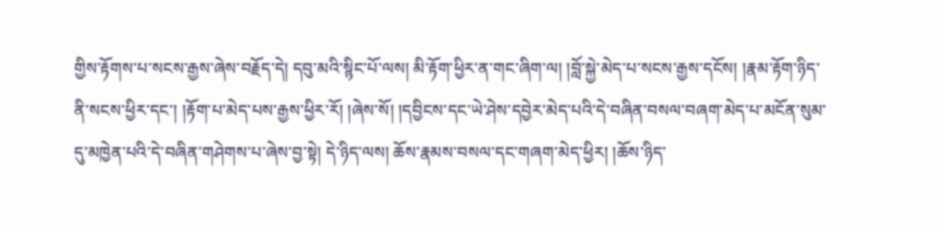གྱིས་རྟོགས་པ་སངས་རྒྱས་ཞེས་བརྗོད་དེ། དབུ་མའི་སྙིང་པོ་ལས། མི་རྟོག་ཕྱིར་ན་གང་ཞིག་ལ། །བློ་སྐྱེ་མེད་པ་སངས་རྒྱས་དངོས། །རྣམ་རྟོག་ཉིད་ནི་སངས་ཕྱིར་དང་། །རྟོག་པ་མེད་པས་རྒྱས་ཕྱིར་རོ། །ཞེས་སོ། །དབྱིངས་དང་ཡེ་ཤེས་དབྱེར་མེད་པའི་དེ་བཞིན་བསལ་བཞག་མེད་པ་མངོན་སུམ་དུ་མཁྱེན་པའི་དེ་བཞིན་གཤེགས་པ་ཞེས་བྱ་སྟེ། དེ་ཉིད་ལས། ཆོས་རྣམས་བསལ་དང་གཞག་མེད་ཕྱིར། །ཆོས་ཉིད་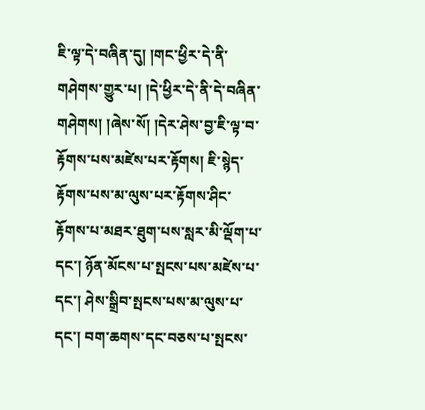ཇི་ལྟ་དེ་བཞིན་དུ། །གང་ཕྱིར་དེ་ནི་གཤེགས་གྱུར་པ། །དེ་ཕྱིར་དེ་ནི་དེ་བཞིན་གཤེགས། །ཞེས་སོ། །དེར་ཤེས་བྱ་ཇི་ལྟ་བ་རྟོགས་པས་མཛེས་པར་རྟོགས། ཇི་སྙེད་རྟོགས་པས་མ་ལུས་པར་རྟོགས་ཤིང་རྟོགས་པ་མཐར་ཐུག་པས་སླར་མི་ལྡོག་པ་དང་། ཉོན་མོངས་པ་སྤངས་པས་མཛེས་པ་དང་། ཤེས་སྒྲིབ་སྤངས་པས་མ་ལུས་པ་དང་། བག་ཆགས་དང་བཅས་པ་སྤངས་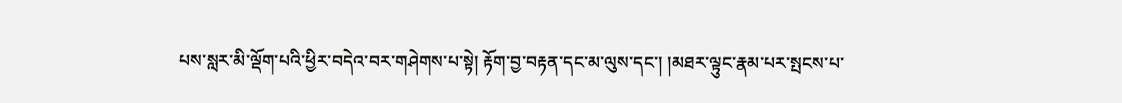པས་སླར་མི་ལྡོག་པའི་ཕྱིར་བདེའ་བར་གཤེགས་པ་སྟེ། རྟོག་བྱ་བརྟན་དང་མ་ལུས་དང་། །མཐར་ལྟུང་རྣམ་པར་སྤངས་པ་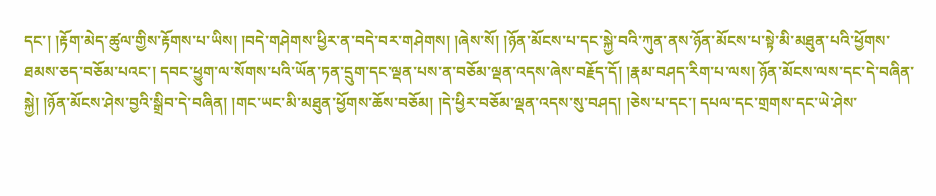དང་། །རྟོག་མེད་ཚུལ་གྱིས་རྟོགས་པ་ཡིས། །བདེ་གཤེགས་ཕྱིར་ན་བདེ་བར་གཤེགས། །ཞེས་སོ། །ཉོན་མོངས་པ་དང་སྐྱེ་བའི་ཀུན་ནས་ཉོན་མོངས་པ་སྟེ་མི་མཐུན་པའི་ཕྱོགས་ཐམས་ཅད་བཅོམ་པའང་། དབང་ཕྱུག་ལ་སོགས་པའི་ཡོན་ཏན་དྲུག་དང་ལྡན་པས་ན་བཅོམ་ལྡན་འདས་ཞེས་བརྗོད་དོ། །རྣམ་བཤད་རིག་པ་ལས། ཉོན་མོངས་ལས་དང་དེ་བཞིན་སྐྱེ། །ཉོན་མོངས་ཤེས་བྱའི་སྒྲིབ་དེ་བཞིན། །གང་ཡང་མི་མཐུན་ཕྱོགས་ཆོས་བཅོམ། །དེ་ཕྱིར་བཅོམ་ལྡན་འདས་སུ་བཤད། །ཅེས་པ་དང་། དཔལ་དང་གྲགས་དང་ཡེ་ཤེས་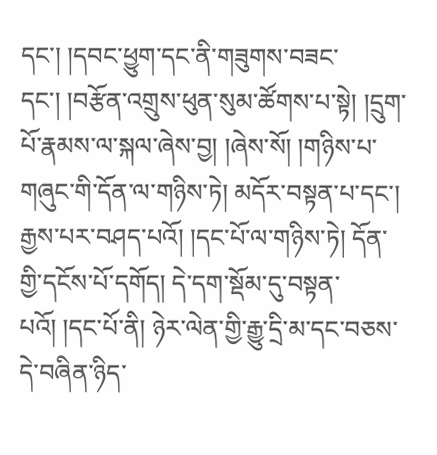དང་། །དབང་ཕྱུག་དང་ནི་གཟུགས་བཟང་དང་། །བརྩོན་འགྲུས་ཕུན་སུམ་ཚོགས་པ་སྟེ། །དྲུག་པོ་རྣམས་ལ་སྐལ་ཞེས་བྱ། །ཞེས་སོ། །གཉིས་པ་གཞུང་གི་དོན་ལ་གཉིས་ཏེ། མདོར་བསྟན་པ་དང་། རྒྱས་པར་བཤད་པའོ། །དང་པོ་ལ་གཉིས་ཏེ། དོན་གྱི་དངོས་པོ་དགོད། དེ་དག་སྡོམ་དུ་བསྟན་པའོ། །དང་པོ་ནི། ཉེར་ལེན་གྱི་རྒྱུ་དྲི་མ་དང་བཅས་དེ་བཞིན་ཉིད་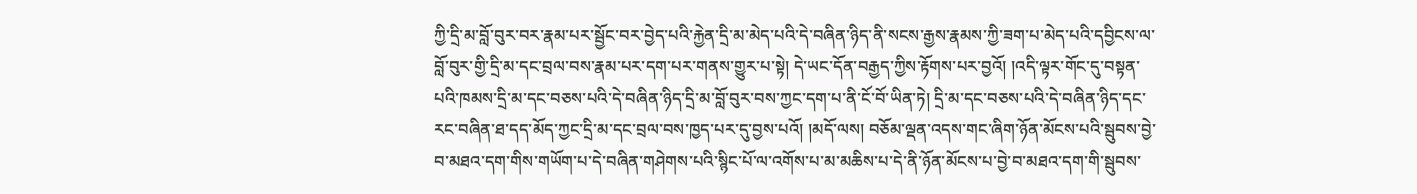ཀྱི་དྲི་མ་བློ་བུར་བར་རྣམ་པར་སྦྱོང་བར་བྱེད་པའི་རྐྱེན་དྲི་མ་མེད་པའི་དེ་བཞིན་ཉིད་ནི་སངས་རྒྱས་རྣམས་ཀྱི་ཟག་པ་མེད་པའི་དབྱིངས་ལ་བློ་བུར་གྱི་དྲི་མ་དང་བྲལ་བས་རྣམ་པར་དག་པར་གནས་གྱུར་པ་སྟེ། དེ་ཡང་དོན་བརྒྱད་ཀྱིས་རྟོགས་པར་བྱའོ། །འདི་ལྟར་གོང་དུ་བསྟན་པའི་ཁམས་དྲི་མ་དང་བཅས་པའི་དེ་བཞིན་ཉིད་དྲི་མ་བློ་བུར་བས་ཀྱང་དག་པ་ནི་ངོ་བོ་ཡིན་ཏེ། དྲི་མ་དང་བཅས་པའི་དེ་བཞིན་ཉིད་དང་རང་བཞིན་ཐ་དད་མོད་ཀྱང་དྲི་མ་དང་བྲལ་བས་ཁྱད་པར་དུ་བྱས་པའོ། །མདོ་ལས། བཅོམ་ལྡན་འདས་གང་ཞིག་ཉོན་མོངས་པའི་སྦུབས་བྱེ་བ་མཐའ་དག་གིས་གཡོག་པ་དེ་བཞིན་གཤེགས་པའི་སྙིང་པོ་ལ་འགོས་པ་མ་མཆིས་པ་དེ་ནི་ཉོན་མོངས་པ་བྱེ་བ་མཐའ་དག་གི་སྦུབས་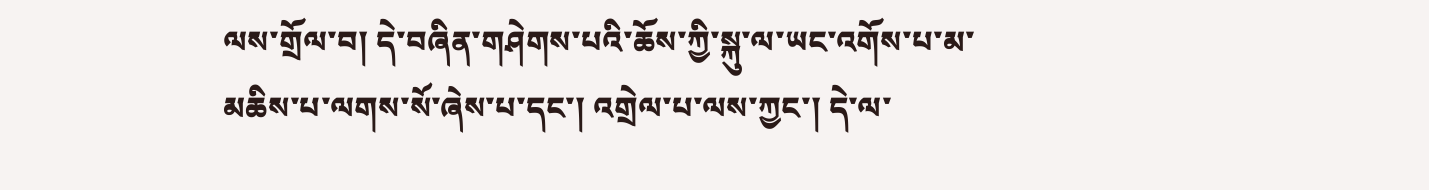ལས་གྲོལ་བ། དེ་བཞིན་གཤེགས་པའི་ཆོས་ཀྱི་སྐུ་ལ་ཡང་འགོས་པ་མ་མཆིས་པ་ལགས་སོ་ཞེས་པ་དང་། འགྲེལ་པ་ལས་ཀྱང་། དེ་ལ་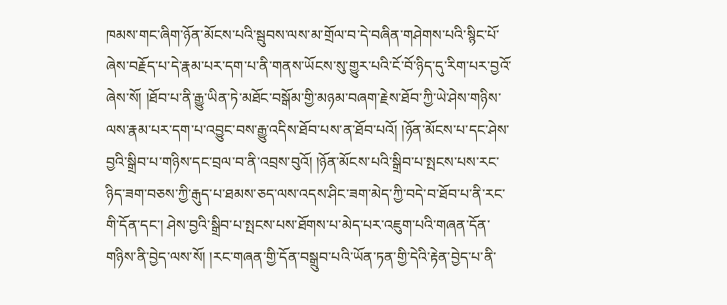ཁམས་གང་ཞིག་ཉོན་མོངས་པའི་སྦུབས་ལས་མ་གྲོལ་བ་དེ་བཞིན་གཤེགས་པའི་སྙིང་པོ་ཞེས་བརྗོད་པ་དེ་རྣམ་པར་དག་པ་ནི་གནས་ཡོངས་སུ་གྱུར་པའི་ངོ་བོ་ཉིད་དུ་རིག་པར་བྱའོ་ཞེས་སོ། །ཐོབ་པ་ནི་རྒྱུ་ཡིན་ཏེ་མཐོང་བསྒོམ་གྱི་མཉམ་བཞག་རྗེས་ཐོབ་ཀྱི་ཡེ་ཤེས་གཉིས་ལས་རྣམ་པར་དག་པ་འབྱུང་བས་རྒྱུ་འདིས་ཐོབ་པས་ན་ཐོབ་པའོ། །ཉོན་མོངས་པ་དང་ཤེས་བྱའི་སྒྲིབ་པ་གཉིས་དང་བྲལ་བ་ནི་འབྲས་བུའོ། །ཉོན་མོངས་པའི་སྒྲིབ་པ་སྤངས་པས་རང་ཉིད་ཟག་བཅས་ཀྱི་རྒུད་པ་ཐམས་ཅད་ལས་འདས་ཤིང་ཟག་མེད་ཀྱི་བདེ་བ་ཐོབ་པ་ནི་རང་གི་དོན་དང་། ཤེས་བྱའི་སྒྲིབ་པ་སྤངས་པས་ཐོགས་པ་མེད་པར་འཇུག་པའི་གཞན་དོན་གཉིས་ནི་བྱེད་ལས་སོ། །རང་གཞན་གྱི་དོན་བསྒྲུབ་པའི་ཡོན་ཏན་གྱི་དེའི་རྟེན་བྱེད་པ་ནི་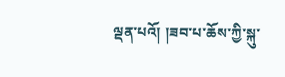ལྡན་པའོ། །ཟབ་པ་ཆོས་ཀྱི་སྐུ་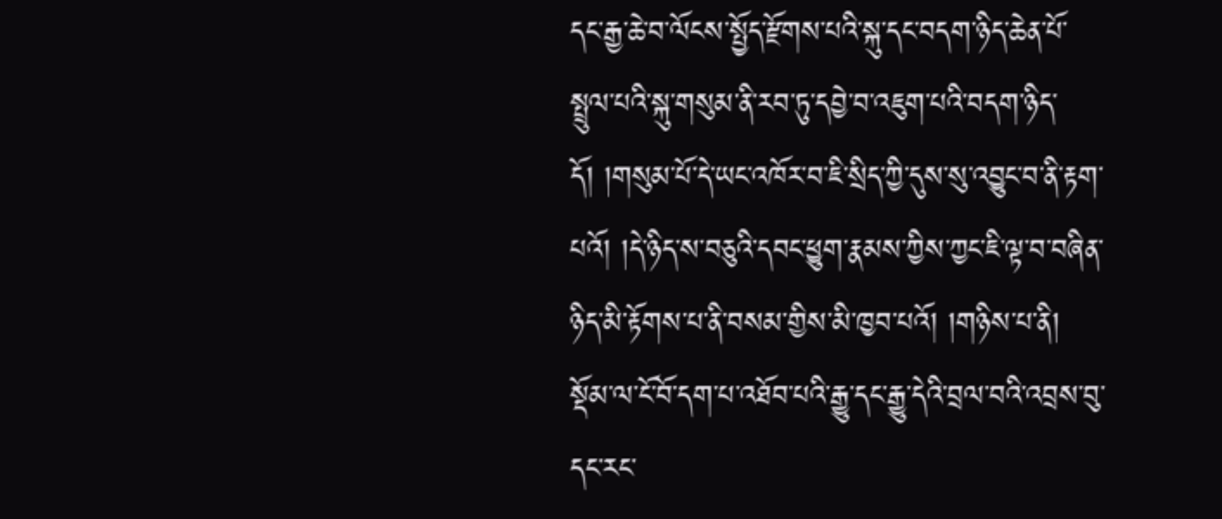དང་རྒྱ་ཆེ་བ་ལོངས་སྤྱོད་རྫོགས་པའི་སྐུ་དང་བདག་ཉིད་ཆེན་པོ་སྤྲུལ་པའི་སྐུ་གསུམ་ནི་རབ་ཏུ་དབྱེ་བ་འཇུག་པའི་བདག་ཉིད་དོ། །གསུམ་པོ་དེ་ཡང་འཁོར་བ་ཇི་སྲིད་ཀྱི་དུས་སུ་འབྱུང་བ་ནི་རྟག་པའོ། །དེ་ཉིད་ས་བཅུའི་དབང་ཕྱུག་རྣམས་ཀྱིས་ཀྱང་ཇི་ལྟ་བ་བཞིན་ཉིད་མི་རྟོགས་པ་ནི་བསམ་གྱིས་མི་ཁྱབ་པའོ། །གཉིས་པ་ནི། སྡོམ་ལ་ངོ་བོ་དག་པ་འཐོབ་པའི་རྒྱུ་དང་རྒྱུ་དེའི་བྲལ་བའི་འབྲས་བུ་དང་རང་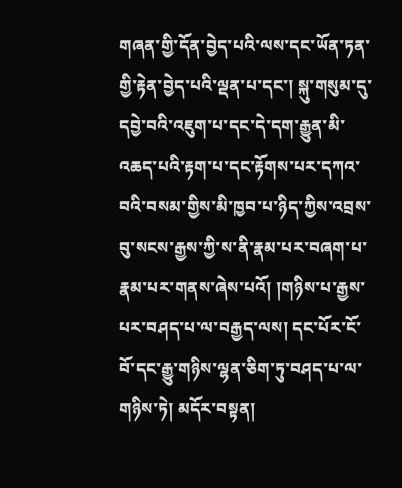གཞན་གྱི་དོན་བྱེད་པའི་ལས་དང་ཡོན་ཏན་གྱི་རྟེན་བྱེད་པའི་ལྡན་པ་དང་། སྐུ་གསུམ་དུ་དབྱེ་བའི་འཇུག་པ་དང་དེ་དག་རྒྱུན་མི་འཆད་པའི་རྟག་པ་དང་རྟོགས་པར་དཀའ་བའི་བསམ་གྱིས་མི་ཁྱབ་པ་ཉིད་ཀྱིས་འབྲས་བུ་སངས་རྒྱས་ཀྱི་ས་ནི་རྣམ་པར་བཞག་པ་རྣམ་པར་གནས་ཞེས་པའོ། །གཉིས་པ་རྒྱས་པར་བཤད་པ་ལ་བརྒྱད་ལས། དང་པོར་ངོ་བོ་དང་རྒྱུ་གཉིས་ལྷན་ཅིག་ཏུ་བཤད་པ་ལ་གཉིས་ཏེ། མདོར་བསྟན།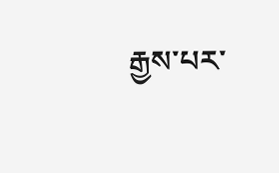རྒྱས་པར་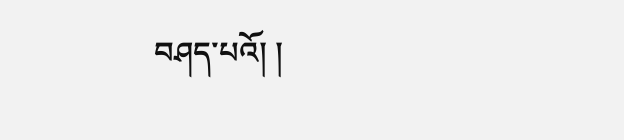བཤད་པའོ། །